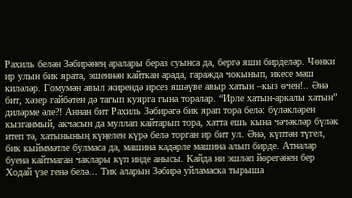Рахиль белән Зәбирәнең аралары бераз суынса да, бергә яши бирделәр. Чөнки ир улын бик ярата, эшеннән кайткан арада, гаражда чокынып, икесе мәш киләләр. Гомумән авыл жирендә ирсез яшәүве авыр хатын –кыз өчен!.. Әнә бит, хәзер гайбәтен дә тагып куярга гына торалар. “Ирле хатын-аркалы хатын” диләрме әле?! Аннан бит Рахиль Зәбирәгә бик ярап тора белә: бүләкләрен кызганмый, акчасын да муллап кайтарып тора, хатта ешь кына чәчәкләр бүләк итеп тә, хатынының күңелен күрә белә торган ир бит ул. Әнә, күптән түгел, бик кыйммәтле булмаса да, машина кадәрле машина алып бирде. Атналар буена кайтмаган чаклары күп инде анысы. Кайда ни эшләп йөрегәнен бер Ходай үзе генә белә... Тик аларын Зәбирә уйламаска тырыша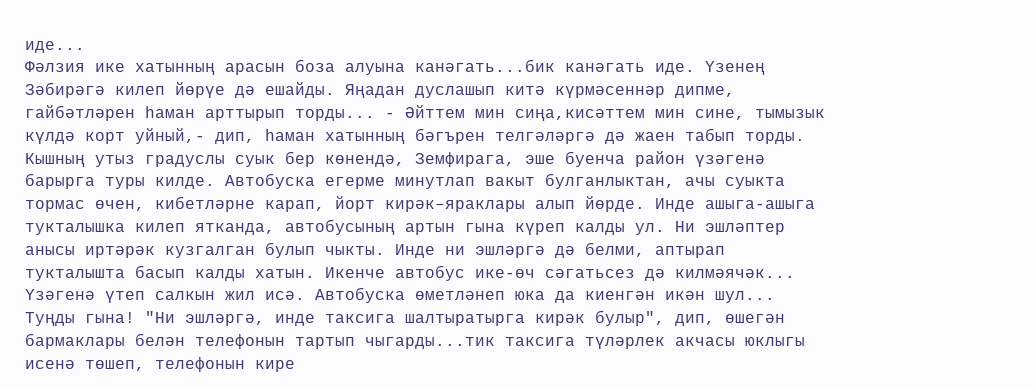иде...
Фәлзия ике хатынның арасын боза алуына канәгать...бик канәгать иде. Үзенең Зәбирәгә килеп йөрүе дә ешайды. Яңадан дуслашып китә күрмәсеннәр дипме, гайбәтләрен һаман арттырып торды... - Әйттем мин сиңа,кисәттем мин сине, тымызык күлдә корт уйный,- дип, һаман хатынның бәгърен телгәләргә дә жаен табып торды.
Кышның утыз градуслы суык бер көнендә, Земфирага, эше буенча район үзәгенә барырга туры килде. Автобуска егерме минутлап вакыт булганлыктан, ачы суыкта тормас өчен, кибетләрне карап, йорт кирәк–яраклары алып йөрде. Инде ашыга-ашыга тукталышка килеп ятканда, автобусының артын гына күреп калды ул. Ни эшләптер анысы иртәрәк кузгалган булып чыкты. Инде ни эшләргә дә белми, аптырап тукталышта басып калды хатын. Икенче автобус ике-өч сәгатьсез дә килмәячәк... Үзәгенә үтеп салкын жил исә. Автобуска өметләнеп юка да киенгән икән шул... Туңды гына! "Ни эшләргә, инде таксига шалтыратырга кирәк булыр", дип, өшегән бармаклары белән телефонын тартып чыгарды...тик таксига түләрлек акчасы юклыгы исенә төшеп, телефонын кире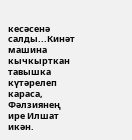кесәсенә салды...Кинәт машина кычкырткан тавышка күтәрелеп караса, Фәлзиянең ире Илшат икән.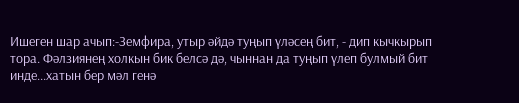Ишеген шар ачып:-Земфира, утыр әйдә туңып үләсең бит, - дип кычкырып тора. Фәлзиянең холкын бик белсә дә, чыннан да туңып үлеп булмый бит инде...хатын бер мәл генә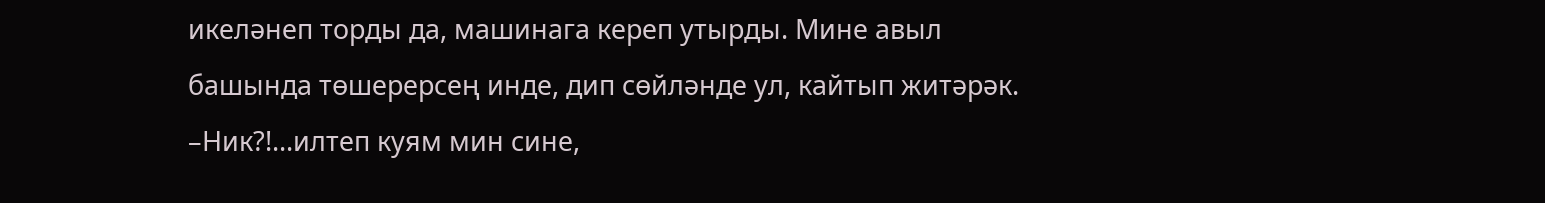икеләнеп торды да, машинага кереп утырды. Мине авыл башында төшерерсең инде, дип сөйләнде ул, кайтып житәрәк. –Ник?!...илтеп куям мин сине,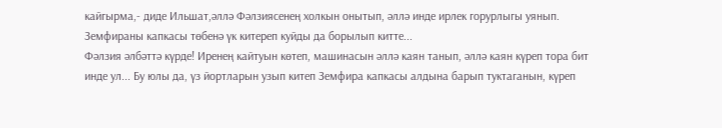кайгырма,- диде Ильшат,әллә Фәлзиясенең холкын онытып, әллә инде ирлек горурлыгы уянып. Земфираны капкасы төбенә үк китереп куйды да борылып китте...
Фәлзия әлбәттә күрде! Иренең кайтуын көтеп, машинасын әллә каян танып, әллә каян күреп тора бит инде ул... Бу юлы да, үз йортларын узып китеп Земфира капкасы алдына барып туктаганын, күреп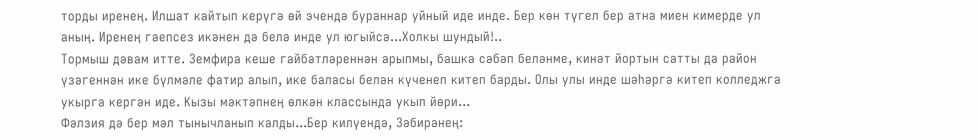торды иренең. Илшат кайтып керүгә өй эчендә бураннар уйный иде инде. Бер көн түгел бер атна миен кимерде ул аның. Иренең гаепсез икәнен дә белә инде ул югыйсә...Холкы шундый!..
Тормыш дәвам итте. Земфира кеше гайбәтләреннән арыпмы, башка сәбәп беләнме, кинәт йортын сатты да район үзәгеннән ике бүлмәле фатир алып, ике баласы белән күченеп китеп барды. Олы улы инде шәһәргә китеп колледжга укырга кергән иде. Кызы мәктәпнең өлкән классында укып йөри...
Фәлзия дә бер мәл тынычланып калды...Бер килүендә, Зәбирәнең: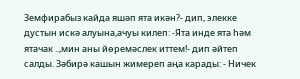Земфирабыз кайда яшәп ята икән?- дип, элекке дустын искә алуына,ачуы килеп: -Ята инде ята һәм ятачак ..,мин аны йөремәслек иттем!- дип әйтеп салды. Зәбирә кашын жимереп аңа карады: - Ничек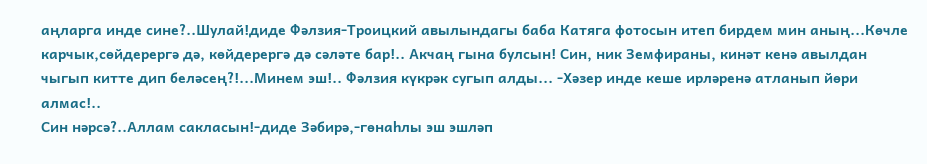аңларга инде сине?..Шулай!диде Фәлзия-Троицкий авылындагы баба Катяга фотосын итеп бирдем мин аның...Көчле карчык,сөйдерергә дә, көйдерергә дә сәләте бар!.. Акчаң гына булсын! Син, ник Земфираны, кинәт кенә авылдан чыгып китте дип беләсең?!...Минем эш!.. Фәлзия күкрәк сугып алды... -Хәзер инде кеше ирләренә атланып йөри алмас!..
Син нәрсә?..Аллам сакласын!-диде Зәбирә,-гөнаһлы эш эшләп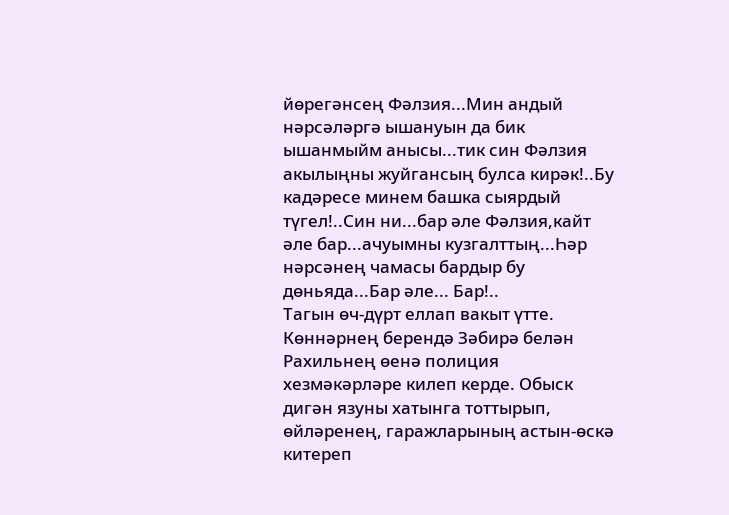йөрегәнсең Фәлзия...Мин андый нәрсәләргә ышануын да бик ышанмыйм анысы...тик син Фәлзия акылыңны жуйгансың булса кирәк!..Бу кадәресе минем башка сыярдый түгел!..Син ни...бар әле Фәлзия,кайт әле бар...ачуымны кузгалттың...Һәр нәрсәнең чамасы бардыр бу дөньяда...Бар әле... Бар!..
Тагын өч-дүрт еллап вакыт үтте. Көннәрнең берендә Зәбирә белән Рахильнең өенә полиция хезмәкәрләре килеп керде. Обыск дигән язуны хатынга тоттырып, өйләренең, гаражларының астын-өскә китереп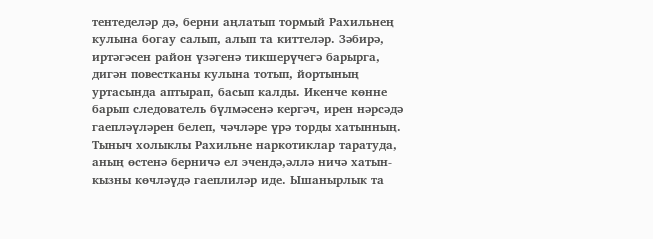тентеделәр дә, берни аңлатып тормый Рахильнең кулына богау салып, алып та киттеләр. Зәбирә, иртәгәсен район үзәгенә тикшерүчегә барырга, дигән повестканы кулына тотып, йортының уртасында аптырап, басып калды. Икенче көнне барып следователь бүлмәсенә кергәч, ирен нәрсәдә гаепләүләрен белеп, чәчләре үрә торды хатынның. Тыныч холыклы Рахильне наркотиклар таратуда, аның өстенә берничә ел эчендә,әллә ничә хатын-кызны көчләүдә гаеплиләр иде. Ышанырлык та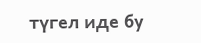түгел иде бу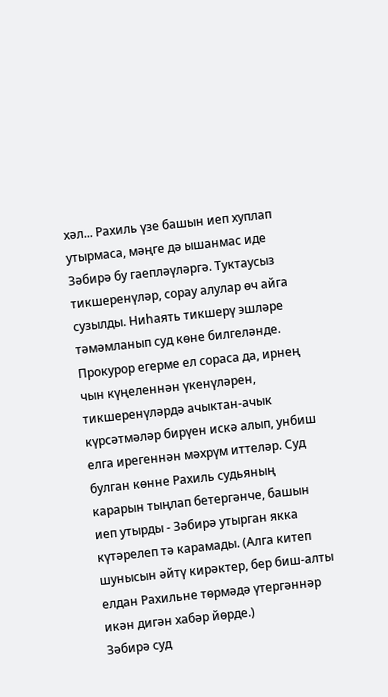хәл... Рахиль үзе башын иеп хуплап утырмаса, мәңге дә ышанмас иде Зәбирә бу гаепләүләргә. Туктаусыз тикшеренүләр, сорау алулар өч айга сузылды. Ниһаять тикшерү эшләре тәмәмланып суд көне билгеләнде. Прокурор егерме ел сораса да, ирнең чын күңеленнән үкенүләрен, тикшеренүләрдә ачыктан-ачык күрсәтмәләр бирүен искә алып, унбиш елга ирегеннән мәхрүм иттеләр. Суд булган көнне Рахиль судьяның карарын тыңлап бетергәнче, башын иеп утырды - Зәбирә утырган якка күтәрелеп тә карамады. (Алга китеп шунысын әйтү кирәктер, бер биш-алты елдан Рахильне төрмәдә үтергәннәр икән дигән хабәр йөрде.)
Зәбирә суд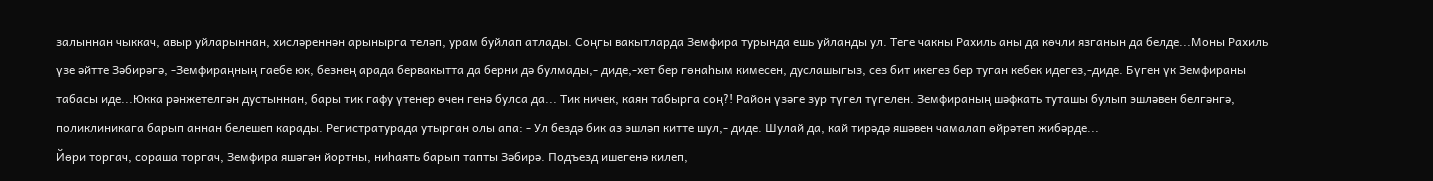залыннан чыккач, авыр уйларыннан, хисләреннән арынырга теләп, урам буйлап атлады. Соңгы вакытларда Земфира турында ешь уйланды ул. Теге чакны Рахиль аны да көчли язганын да белде...Моны Рахиль үзе әйтте Зәбирәгә, -Земфираңның гаебе юк, безнең арада бервакытта да берни дә булмады,- диде,-хет бер гөнаһым кимесен, дуслашыгыз, сез бит икегез бер туган кебек идегез,-диде. Бүген үк Земфираны табасы иде...Юкка рәнжетелгән дустыннан, бары тик гафу үтенер өчен генә булса да... Тик ничек, каян табырга соң?! Район үзәге зур түгел түгелен. Земфираның шәфкать туташы булып эшләвен белгәнгә, поликлиникага барып аннан белешеп карады. Регистратурада утырган олы апа: - Ул бездә бик аз эшләп китте шул,- диде. Шулай да, кай тирәдә яшәвен чамалап өйрәтеп жибәрде...
Йөри торгач, сораша торгач, Земфира яшәгән йортны, ниһаять барып тапты Зәбирә. Подъезд ишегенә килеп,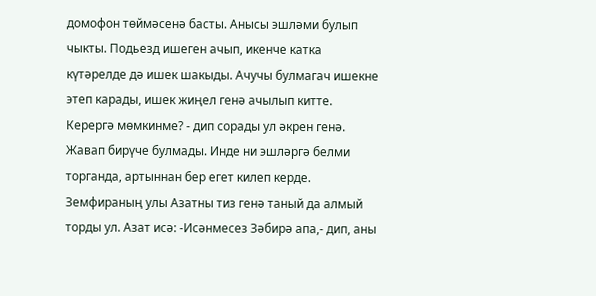домофон төймәсенә басты. Анысы эшләми булып чыкты. Подьезд ишеген ачып, икенче катка күтәрелде дә ишек шакыды. Ачучы булмагач ишекне этеп карады, ишек жиңел генә ачылып китте. Керергә мөмкинме? - дип сорады ул әкрен генә. Жавап бирүче булмады. Инде ни эшләргә белми торганда, артыннан бер егет килеп керде. Земфираның улы Азатны тиз генә таный да алмый торды ул. Азат исә: -Исәнмесез Зәбирә апа,- дип, аны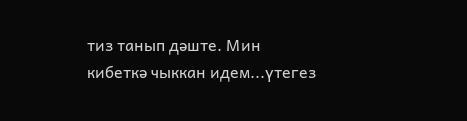тиз танып дәште. Мин кибеткә чыккан идем...үтегез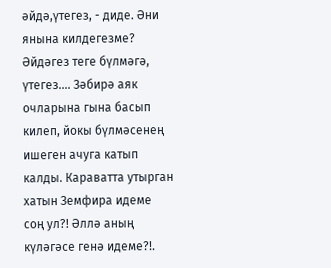әйдә,үтегез, - диде. Әни янына килдегезме? Әйдәгез теге бүлмәгә, үтегез.... Зәбирә аяк очларына гына басып килеп, йокы бүлмәсенең ишеген ачуга катып калды. Караватта утырган хатын Земфира идеме соң ул?! Әллә аның күләгәсе генә идеме?!.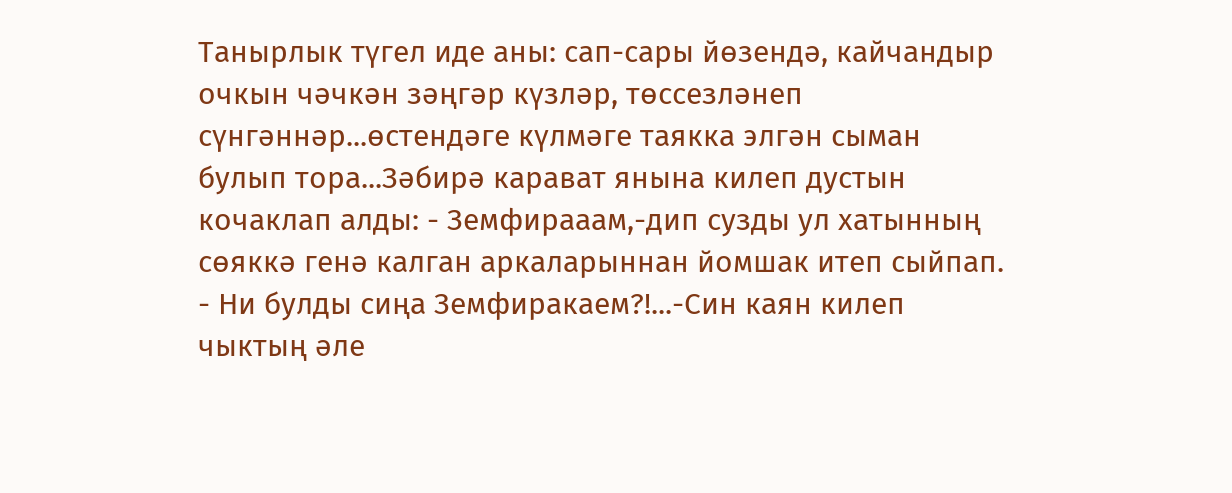Танырлык түгел иде аны: сап-сары йөзендә, кайчандыр очкын чәчкән зәңгәр күзләр, төссезләнеп сүнгәннәр...өстендәге күлмәге таякка элгән сыман булып тора...Зәбирә карават янына килеп дустын кочаклап алды: - Земфирааам,-дип сузды ул хатынның сөяккә генә калган аркаларыннан йомшак итеп сыйпап. - Ни булды сиңа Земфиракаем?!...-Син каян килеп чыктың әле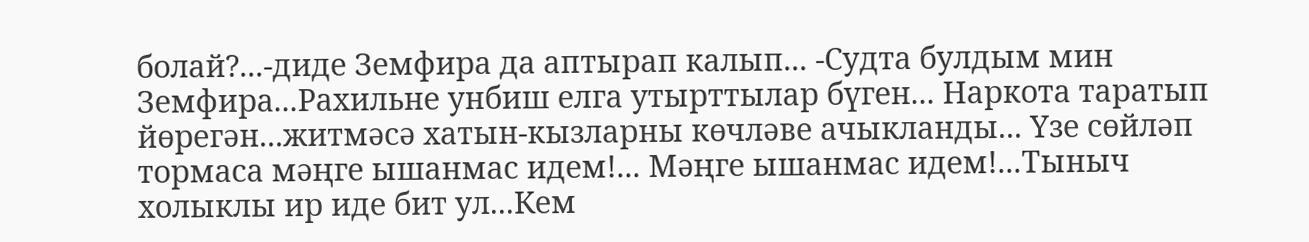болай?...-диде Земфира да аптырап калып... -Судта булдым мин Земфира...Рахильне унбиш елга утырттылар бүген... Наркота таратып йөрегән...житмәсә хатын-кызларны көчләве ачыкланды... Үзе сөйләп тормаса мәңге ышанмас идем!... Мәңге ышанмас идем!...Тыныч холыклы ир иде бит ул...Кем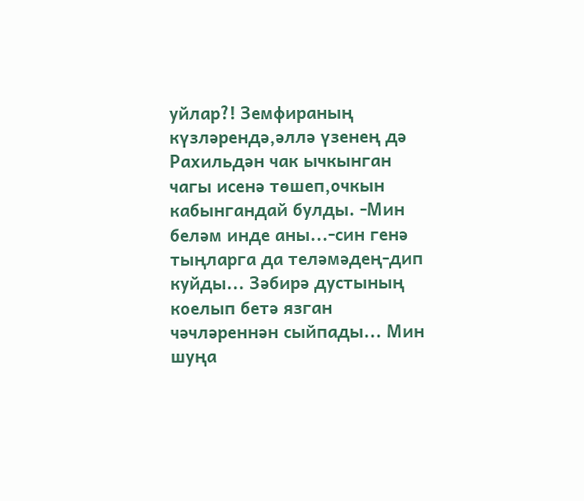уйлар?! Земфираның күзләрендә,әллә үзенең дә Рахильдән чак ычкынган чагы исенә төшеп,очкын кабынгандай булды. -Мин беләм инде аны...-син генә тыңларга да теләмәдең-дип куйды... Зәбирә дустының коелып бетә язган чәчләреннән сыйпады... Мин шуңа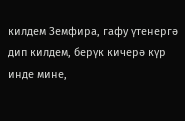килдем Земфира, гафу үтенергә дип килдем, берүк кичерә күр инде мине,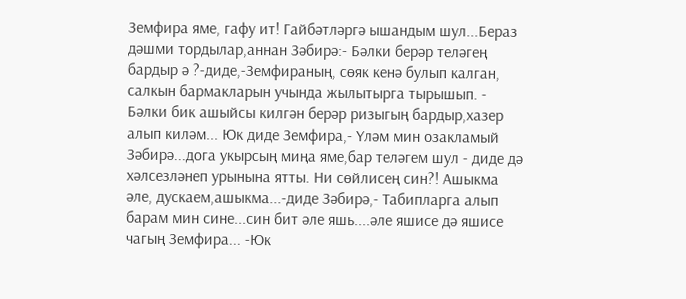Земфира яме, гафу ит! Гайбәтләргә ышандым шул...Бераз дәшми тордылар,аннан Зәбирә:- Бәлки берәр теләгең бардыр ә ?-диде,-Земфираның, сөяк кенә булып калган, салкын бармакларын учында жылытырга тырышып. - Бәлки бик ашыйсы килгән берәр ризыгың бардыр,хазер алып киләм... Юк диде Земфира,- Үләм мин озакламый Зәбирә...дога укырсың миңа яме,бар теләгем шул - диде дә хәлсезләнеп урынына ятты. Ни сөйлисең син?! Ашыкма әле, дускаем,ашыкма...-диде Зәбирә,- Табипларга алып барам мин сине...син бит әле яшь....әле яшисе дә яшисе чагың Земфира... -Юк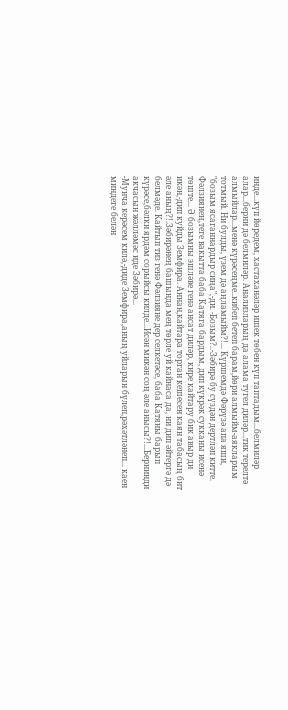инде...күп йөредем, хастаханәләр ишек төбен күп таптадым...белмиләр алар...берни дә белмиләр. Анализларың да алама тугел диләр...тик терелтә алмыйлар...менә күрәсеңме..кибеп бетеп барам,йөри алмыйм-аякларым тотмый. Ни булды, үзем дә аңламыйм?!... Күршемдә Фәрүзә апа яши, "бозым ясаганнардыр сиңа",-ди. -Бозым?..-Зәбирә бу сүздән дертләп китте. Фәлзиянең,теге вакытта баба Катяга бардым, дип күкрәк сукканы исенә төште... Ә бозымны эшләве генә ансат диләр, кире кайтару бик авыр ди икән,-дип куйды Земфира. Аннан,кайтара торган кешесен каян табасың бит әле аның?!.Зәбирәнең башында мең төрле уй кайнаса да, ни дип әйтергә дә белмәде. Кайтып тиз генә Фәлзияне дер селкетәсе, баба Катяны барып күрәсе,бәлки ярдәм сорыйсы килде...Исән микән соң әле анысы?!...Бернинди акчасын жәлләмәс иде Зәбирә...
-Мунча керәсем килә,-диде Земфира,аның уйларын бүлеп,рәхәтләнеп... каен миндеге белән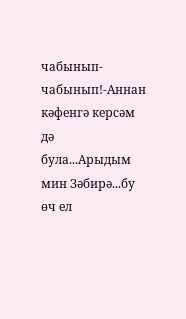чабынып-чабынып!-Аннан кәфенгә керсәм дә була...Арыдым мин Зәбирә...бу өч ел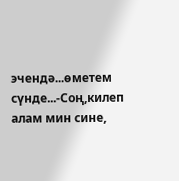эчендә...өметем сүнде...-Соң,килеп алам мин сине,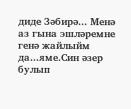диде Зәбирә... Менә аз гына эшләремне генә жайлыйм да...яме.Син әзер булып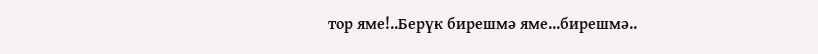тор яме!..Берүк бирешмә яме...бирешмә..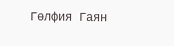Гөлфия Гаян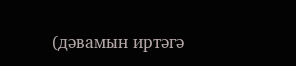(дәвамын иртәгә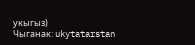укыгыз)
Чыганак: ukytatarstan